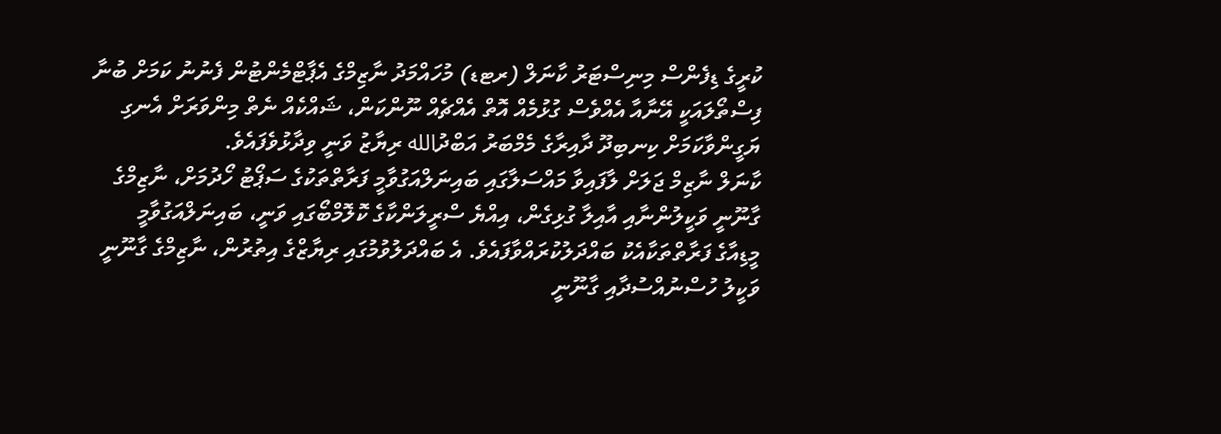ކުރީގެ ޑިފެންސް މިނިސްޓަރު ކާނަލް (ރޓޑ) މުހައްމަދު ނާޒިމްގެ އެޕާޓްމެންޓުން ފެނުނު ކަމަށް ބުނާ ފިސްތޯލައަކީ އޭނާއާ އެއްވެސް ގުޅުމެއް އޮތް އެއްޗެއް ނޫންކަން، ޝައްކެއް ނެތް މިންވަރަށް އެނގި ޔަގީންވާކަމަށް ކިނބިދޫ ދާއިރާގެ މެމްބަރު އަބްދުالله ރިޔާޒު ވަނީ ވިދާޅުވެފައެވެ.
ކާނަލް ނާޒިމް ޖަލަށް ލާފައިވާ މައްސަލާގައި ބައިނަލްއަގުވާމީ ފަރާތްތަކުގެ ސަޕޯޓު ހޯދުމަށް، ނާޒިމްގެ ގާނޫނީ ވަކީލުންނާއި އާއިލާ ގުޅިގެން، އިއްޔެ ސްރީލަންކާގެ ކޮލޮމްބޯގައި ވަނީ، ބައިނަލްއަގުވާމީ މީޑިއާގެ ފަރާތްތަކާއެކު ބައްދަލުކުރައްވާފައެވެ. އެ ބައްދަލުވުމުގައި ރިޔާޒްގެ އިތުރުން، ނާޒިމްގެ ގާނޫނީ ވަކީލު ހުސްނުއްސުދާއި ގާނޫނީ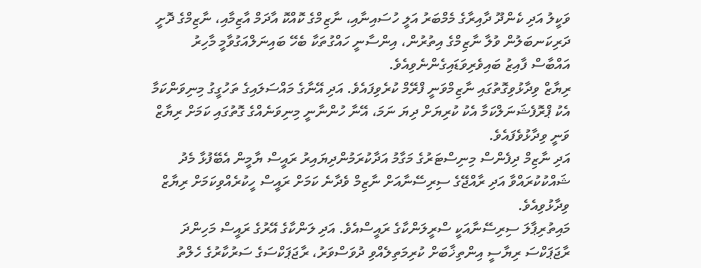ވަކީލު އަދި ކެންދޫ ދާއިރާގެ މެމްބަރު އަލީ ހުސައިނާއި، ނާޒިމްގެ ކޮއްކޮ އާދަމް އާޒިމާއި، ނާޒިމްގެ ދޮށީ ދަރިކަނބަލުން ވުލާ ނާޒިމްގެ އިތުރުން، އިންސާނީ ހައްގުތަކާ ބެހޭ ބައިނަލްއަގުވާމީ މާހިރު އައްބާސް ފާއިޒު ބައިވެރިވަޑައިގެންނެވިއެވެ.
ރިޔާޒް ވިދާޅުވިގޮތުގައި ނާޒިމްވަނީ ފްރޭމް ކުރެވިފައެވެ. އަދި އޭނާގެ މައްސަލައިގެ ތަހުގީގު މިނިވަންކަމާ އެކު ޕްރޮފެޝަނަލްކަމާ އެކު ކުރިޔަށް ދިޔަ ނަމަ، އޭނާ ހުންނާނީ މިނިވަނެއްގެ ގޮތުގައި ކަމަށް ރިޔާޒް ވަނީ ވިދާޅުވެފައެވެ.
އަދި ނާޒިމް ދިފެންސް މިނިސްޓަރުގެ މަގާމު އަދާކުރަމުންދިޔައިރު ރައީސް ޔާމީން އެބޭފުޅާ މެދު ޝައްކުކުރައްވާ އަދި ރާއްޖޭގެ ސިރިސޭނާއަށް ނާޒިމް ވެދާނެ ކަމަށް ރައީސް ހީކުރެއްވިކަމަށް ރިޔާޒް ވިދާޅުވިއެވެ.
މައިތުރިޕާލަ ސިރިސޭނާއަކީ ސްރީލަންކާގެ ރައީސްއެވެ. އަދި ލަންކާގެ އޭރުގެ ރައީސް މަހިންދަ ރާޖަޕަކްސަ ރިޔާސީ އިންތިޚާބަށް ކުރިމަތިލެއްވި ދުވަސްވަރު، ރާޖަޕަކްސަގެ ސަރުކާރުގެ ހެލްތު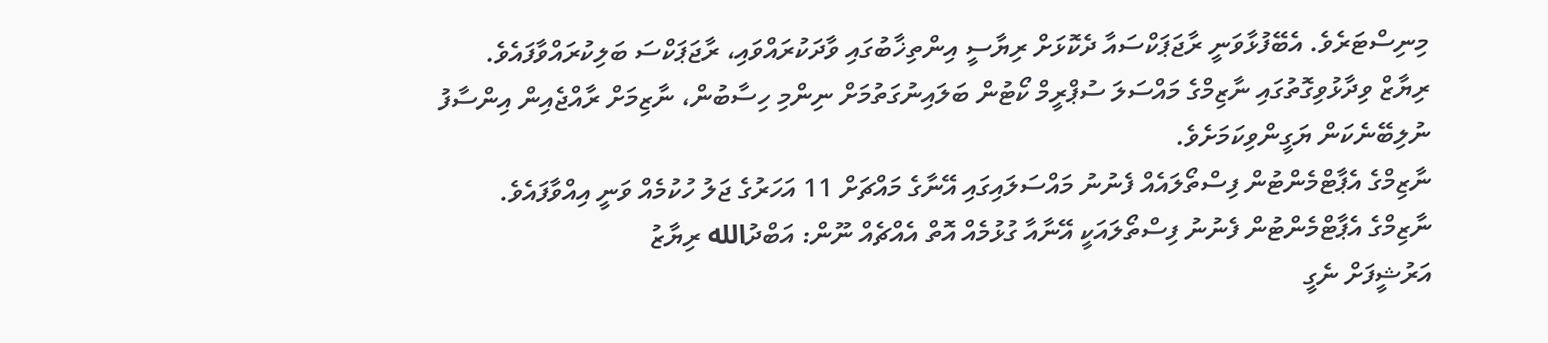މިނިސްޓަރެވެ. އެބޭފުޅާވަނީ ރާޖަޕަކްސައާ ދެކޮޅަށް ރިޔާސީ އިންތިޚާބުގައި ވާދަކުރައްވައި، ރާޖަޕަކްސަ ބަލިކުރައްވާފައެވެ.
ރިޔާޒް ވިދާޅުވިގޮތުގައި ނާޒިމްގެ މައްސަލަ ސުޕްރީމް ކޯޓުން ބަލައިނުގަތުމަށް ނިންމި ހިސާބުން، ނާޒިމަށް ރާއްޖެއިން އިންސާފު ނުލިބޭނެކަން ޔަގީންވިކަމަށެވެ.
ނާޒިމްގެ އެޕާޓްމެންޓުން ފިސްތޯލައެއް ފެނުނު މައްސަލައިގައި އޭނާގެ މައްޗަށް 11 އަހަރުގެ ޖަލު ހުކުމެއް ވަނީ އިއްވާފައެވެ.
ނާޒިމްގެ އެޕާޓްމެންޓުން ފެނުނު ފިސްތޯލައަކީ އޭނާއާ ގުޅުމެއް އޮތް އެއްޗެއް ނޫން: އަބްދުالله ރިޔާޒު
އަރުޝީފަށް ނެގީ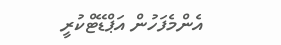އެންމެފަހުން އަޕްޑޭޓްކުރީ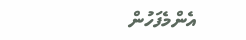އެންމެފަހުން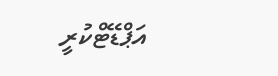އަޕްޑޭޓްކުރީ